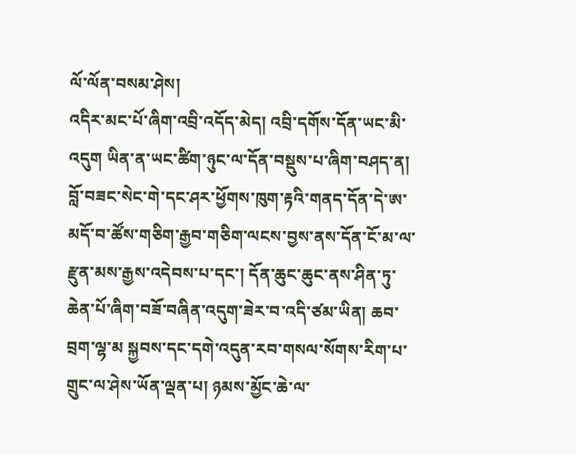ལོ་ལོན་བསམ་ཤེས།
འདིར་མང་པོ་ཞིག་འབྲི་འདོད་མེད། འབྲི་དགོས་དོན་ཡང་མི་འདུག ཡིན་ན་ཡང་ཚིག་ཉུང་ལ་དོན་བསྡུས་པ་ཞིག་བཤད་ན། བློ་བཟང་སེང་གེ་དང་ཤར་ཕྱོགས་ཁུག་རྟའི་གནད་དོན་དེ་ཨ་མདོ་བ་ཚོས་གཅིག་རྒྱབ་གཅིག་ལངས་བྱས་ནས་དོན་ངོ་མ་ལ་རྫུན་མས་རྒྱས་འདེབས་པ་དང་། དོན་ཆུང་ཆུང་ནས་ཤིན་ཏུ་ཆེན་པོ་ཞིག་བཟོ་བཞིན་འདུག་ཟེར་བ་འདི་ཙམ་ཡིན། ཆབ་བྲག་ལྷ་མ སྐྱབས་དང་དགེ་འདུན་རབ་གསལ་སོགས་རིག་པ་གྲུང་ལ་ཤེས་ཡོན་ལྡན་པ། ཉམས་མྱོང་ཆེ་ལ་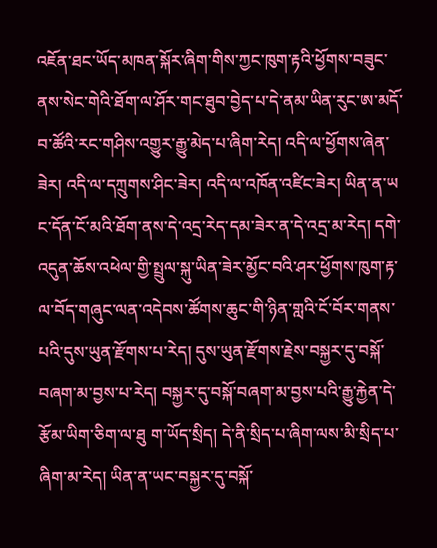འཇོན་ཐང་ཡོད་མཁན་སྐོར་ཞིག་གིས་ཀྱང་ཁུག་རྟའི་ཕྱོགས་བཟུང་ནས་སེང་གེའི་ཐོག་ལ་ཤོར་གང་ཐུབ་བྱེད་པ་དེ་ནམ་ཡིན་རུང་ཨ་མདོ་བ་ཚོའི་རང་གཤིས་འགྱུར་རྒྱུ་མེད་པ་ཞིག་རེད། འདི་ལ་ཕྱོགས་ཞེན་ཟེར། འདི་ལ་དཀྲུགས་ཤིང་ཟེར། འདི་ལ་འཁོན་འཛིང་ཟེར། ཡིན་ན་ཡ ང་དོན་ངོ་མའི་ཐོག་ནས་དེ་འདྲ་རེད་དམ་ཟེར་ན་དེ་འདྲ་མ་རེད། དགེ་འདུན་ཆོས་འཕེལ་གྱི་སྤྲུལ་སྐུ་ཡིན་ཟེར་མྱོང་བའི་ཤར་ཕྱོགས་ཁུག་རྟ་ལ་བོད་གཞུང་ལན་འདེབས་ཚོགས་ཆུང་གི་ཉིན་གླའི་ངོ་བོར་གནས་པའི་དུས་ཡུན་རྫོགས་པ་རེད། དུས་ཡུན་རྫོགས་རྗེས་བསྐྱར་དུ་བསྐོ་བཞག་མ་བྱས་པ་རེད། བསྐྱར་དུ་བསྐོ་བཞག་མ་བྱས་པའི་རྒྱུ་རྐྱེན་དེ་རྩོམ་ཡིག་ཅིག་ལ་ཐུ ག་ཡོད་སྲིད། དེ་ནི་སྲིད་པ་ཞིག་ལས་མི་སྲིད་པ་ཞིག་མ་རེད། ཡིན་ན་ཡང་བསྐྱར་དུ་བསྐོ་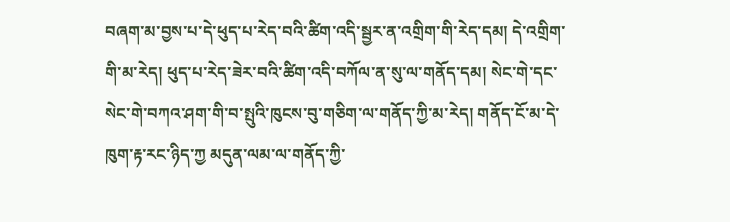བཞག་མ་བྱས་པ་དེ་ཕུད་པ་རེད་བའི་ཚིག་འདི་སྦྱར་ན་འགྲིག་གི་རེད་དམ། དེ་འགྲིག་གི་མ་རེད། ཕུད་པ་རེད་ཟེར་བའི་ཚིག་འདི་བཀོལ་ན་སུ་ལ་གནོད་དམ། སེང་གེ་དང་སེང་གེ་བཀའ་ཤག་གི་བ་སྤུའི་ཁུངས་བུ་གཅིག་ལ་གནོད་ཀྱི་མ་རེད། གནོད་ངོ་མ་དེ་ཁུག་རྟ་རང་ཉིད་ཀྱ མདུན་ལམ་ལ་གནོད་ཀྱི་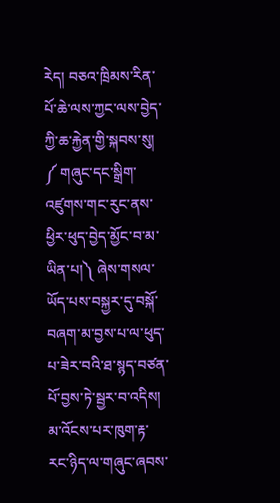རེད། བཅའ་ཁྲིམས་རིན་པོ་ཆེ་ལས་ཀྱང་ལས་བྱེད་ཀྱི་ཆ་རྐྱེན་གྱི་སྐབས་སུ། ༼ གཞུང་དང་སྒྲིག་འཛུགས་གང་རུང་ནས་ཕྱིར་ཕུད་བྱེད་མྱོང་བ་མ་ཡིན་པ།༽ ཞེས་གསལ་ཡོད་པས་བསྐྱར་དུ་བསྐོ་བཞག་མ་བྱས་པ་ལ་ཕུད་པ་ཟེར་བའི་ཐ་སྙད་བཙན་པོ་བྱས་ཏེ་སྦྱར་བ་འདིས། མ་འོངས་པར་ཁུག་རྟ་རང་ཉིད་ལ་གཞུང་ཞབས་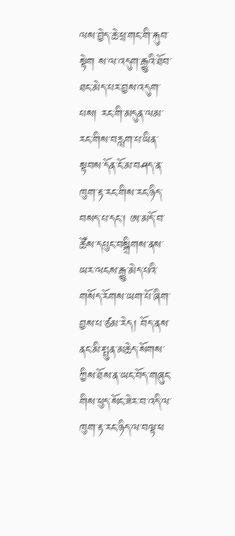ལས་བྱེད་ཆེ་ཕྲ་གང་གི་རྐུབ་སྟེག ས་ལ་འདུག་རྒྱུའི་ཐོབ་ཐང་མེད་པར་བྱས་འདུག་པས། རང་གི་མདུན་ལམ་རང་གིས་བརླག་པ་ཡིན་སྟབས་དོན་ངོ་མ་བཤད་ན་ཁུག་རྟ་རང་གིས་རང་ཉིད་བསད་པ་དང་། ཨ་མདོ་བ་ཚོས་དཔུང་བསྒྲིགས་ནས་ཡར་ལངས་རྒྱུ་མེད་པའི་གསོད་རོགས་ཡག་པོ་ཞིག་བྱས་པ་ཙམ་རེད། བོད་ནས་ནང་མི་སྤུན་མཆེད་སོགས་ཀྱིས་ཐོས་ན་ཡང་བོད་གཞུང་གིས་ཕུད་སོང་ཟེར་བ་འདི་ལ་ཁུག་རྟ་རང་ཉིད་ལ་བལྟ་ཕ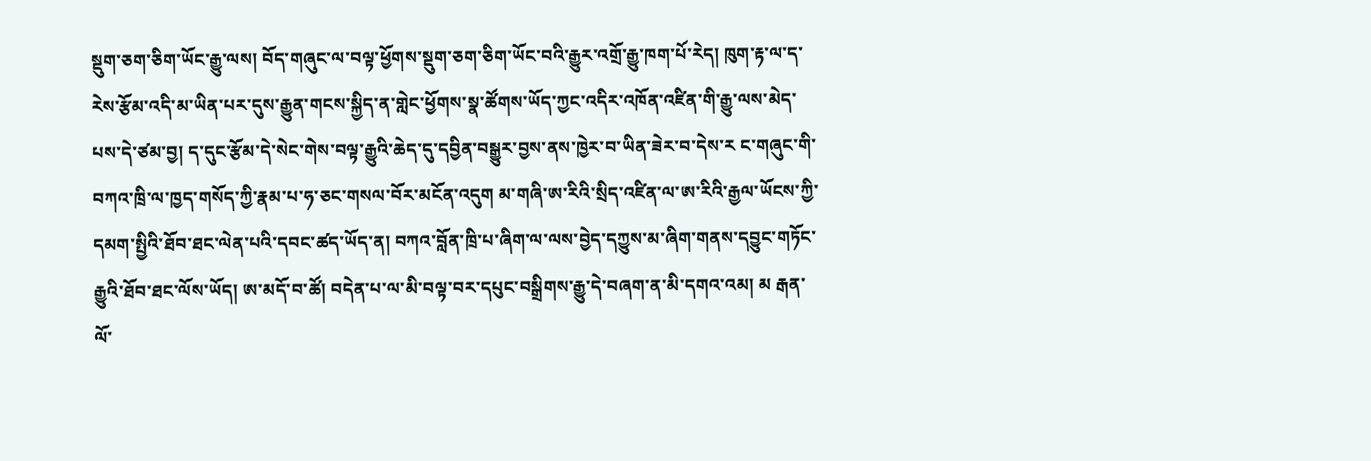སྡུག་ཅག་ཅིག་ཡོང་རྒྱུ་ལས། བོད་གཞུང་ལ་བལྟ་ཕྱོགས་སྡུག་ཅག་ཅིག་ཡོང་བའི་རྒྱུར་འགྲོ་རྒྱུ་ཁག་པོ་རེད། ཁུག་རྟ་ལ་ད་རེས་རྩོམ་འདི་མ་ཡིན་པར་དུས་རྒྱུན་གངས་སྐྱིད་ན་གླེང་ཕྱོགས་སྣ་ཚོགས་ཡོད་ཀྱང་འདིར་འཁོན་འཛིན་གི་རྒྱུ་ལས་མེད་པས་དེ་ཙམ་བྱ། ད་དུང་རྩོམ་དེ་སེང་གེས་བལྟ་རྒྱུའི་ཆེད་དུ་དབྱིན་བསྒྱུར་བྱས་ནས་ཁྱེར་བ་ཡིན་ཟེར་བ་དེས་ར ང་གཞུང་གི་བཀའ་ཁྲི་ལ་ཁྱད་གསོད་ཀྱི་རྣམ་པ་ཧ་ཅང་གསལ་བོར་མངོན་འདུག མ་གཞི་ཨ་རིའི་སྲིད་འཛིན་ལ་ཨ་རིའི་རྒྱལ་ཡོངས་ཀྱི་དམག་སྤྱིའི་ཐོབ་ཐང་ལེན་པའི་དབང་ཚད་ཡོད་ན། བཀའ་བློན་ཁྲི་པ་ཞིག་ལ་ལས་བྱེད་དཀྱུས་མ་ཞིག་གནས་དབྱུང་གཏོང་རྒྱུའི་ཐོབ་ཐང་ལོས་ཡོད། ཨ་མདོ་བ་ཚོ། བདེན་པ་ལ་མི་བལྟ་བར་དཔུང་བསྒྲིགས་རྒྱུ་དེ་བཞག་ན་མི་དགའ་འམ། མ རྒན་ལོ་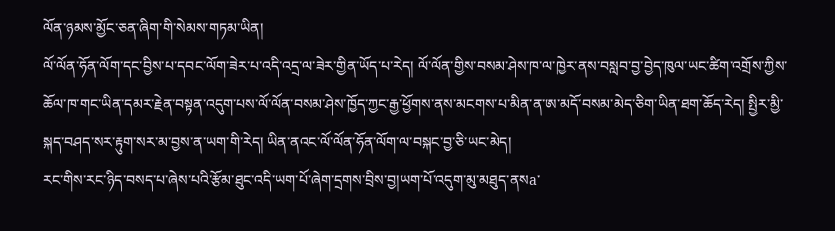ལོན་ཉམས་མྱོང་ཅན་ཞིག་གི་སེམས་གཏམ་ཡིན།
ལོ་ལོན་ཧོན་ལོག་དང་བྱིས་པ་དབང་ལོག་ཟེར་པ་འདི་འདྲ་ལ་ཟེར་གྱིན་ཡོད་པ་རེད། ལོ་ལོན་གྱིས་བསམ་ཤེས་ཁ་ལ་ཁྱེར་ནས་བསླབ་བྱ་བྱེད་ཁུལ་ཡང་ཚིག་འགྲོས་ཀྱིས་ཆོལ་ཁ་གང་ཡིན་དམར་རྗེན་བསྟན་འདུག་པས་ལོ་ལོན་བསམ་ཤེས་ཁྱོད་ཀྱང་རྒྱ་ཕྱོགས་ནས་མངགས་པ་མིན་ན་ཨ་མདོ་བསམ་མེད་ཅིག་ཡིན་ཐག་ཆོད་རེད། སྤྱིར་མྱི་སྐད་བཤད་སར་རྟུག་སར་མ་བྱས་ན་ཡག་གི་རེད། ཡིན་ནའང་ལོ་ལོན་ཧོན་ལོག་ལ་བསྐང་བྱ་ཅི་ཡང་མེད།
རང་གིས་རང་ཉིད་བསད་པ་ཞེས་པའི་རྩོམ་ཐུང་འདི་ཡག་པོ་ཞེག་དྲགས་བྲིས་བྱ།ཡག་པོ་འདུག་མུ་མཐུད་ནསa་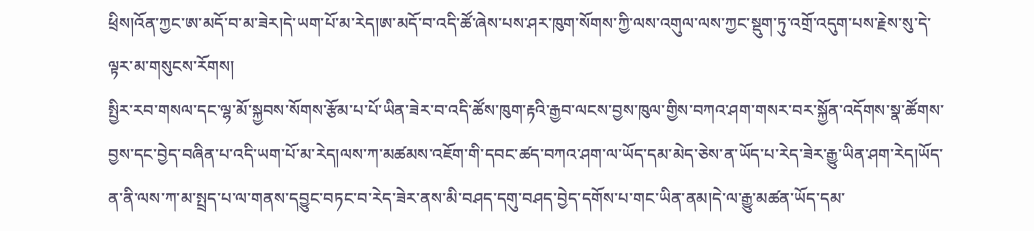ཕྲིས།འོན་ཀྱང་ཨ་མདོ་བ་མ་ཟེར།དེ་ཡག་པོ་མ་རེད།ཨ་མདོ་བ་འདི་ཚོ་ཞེས་པས་ཤར་ཁུག་སོགས་ཀྱི་ལས་འགུལ་ལས་ཀྱང་སྡུག་ཏུ་འགྲོ་འདུག་པས་རྗེས་སུ་དེ་ལྟར་མ་གསུངས་རོགས།
སྤྱིར་རབ་གསལ་དང་ལྷ་མོ་སྐྱབས་སོགས་རྩོམ་པ་པོ་ཡིན་ཟེར་བ་འདི་ཚོས་ཁུག་རྟའི་རྒྱབ་ལངས་བྱས་ཁུལ་གྱིས་བཀའ་ཤག་གསར་བར་སྐྱོན་འདོགས་སྣ་ཚོགས་བྱས་དང་བྱེད་བཞིན་པ་འདི་ཡག་པོ་མ་རེད།ལས་ཀ་མཚམས་འཇོག་གི་དབང་ཚད་བཀའ་ཤག་ལ་ཡོད་དམ་མེད་ཅེས་ན་ཡོད་པ་རེད་ཟེར་རྒྱུ་ཡིན་ཤག་རེད།ཡོད་ན་ནི་ལས་ཀ་མ་སྤྲད་པ་ལ་གནས་དབྱུང་བཏང་བ་རེད་ཟེར་ནས་མི་བཤད་དགུ་བཤད་བྱེད་དགོས་པ་གང་ཡིན་ནམ།དེ་ལ་རྒྱུ་མཚན་ཡོད་དམ་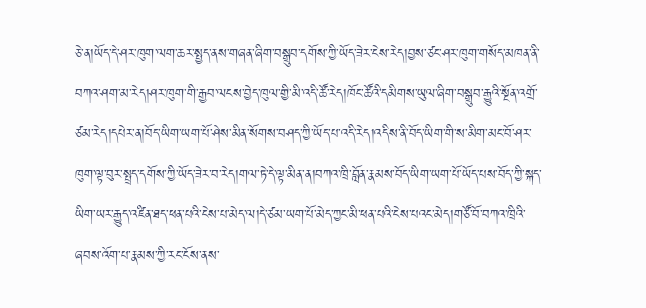ཅེ་ན།ཡོད་དེ་ཤར་ཁུག་ལག་ཆར་སྤྱད་ནས་གཞན་ཞིག་བསྒྲུབ་དགོས་ཀྱི་ཡོད་ཟེར་ངེས་རེད།བྱས་ཙང་ཤར་ཁུག་གསོད་མཁན་ནི་བཀའ་ཤག་མ་རེད།ཤར་ཁུག་གི་རྒྱབ་ལངས་བྱེད་ཁུལ་གྱི་མི་འདི་ཚོ་རེད།ཁོང་ཚོའི་དམིགས་ཡུལ་ཞིག་བསྒྲུབ་རྒྱུའི་སྔོན་འགྲོ་ཙམ་རེད།དཔེར་ན།བོད་ཡིག་ཡག་པོ་ཤེས་མིན་སོགས་བཤད་ཀྱི་ཡོད་པ་འདི་རེད།འདིས་ནི་བོད་ཡིག་གི་ས་མིག་མང་བོ་ཤར་ཁུག་ལྟ་བུར་སྤྲད་དགོས་ཀྱི་ཡོད་ཟེར་བ་རེད།གལ་ཏེ་དེ་ལྟ་མིན་ན།བཀའ་ཁྲི་བློན་རྣམས་བོད་ཡིག་ཡག་པོ་ཡོད་པས་བོད་ཀྱི་སྐད་ཡིག་ཡར་རྒྱུད་འཛིན་ཐད་ཕན་པའི་ངེས་པ་མེད་ལ།དེ་ཙམ་ཡག་པོ་མེད་ཀྱང་མི་ཕན་པའི་ངེས་པའང་མེད།གཙོ་བོ་བཀའ་ཁྲིའི་ཞབས་འོག་པ་རྣམས་ཀྱི་རང་ངོས་ནས་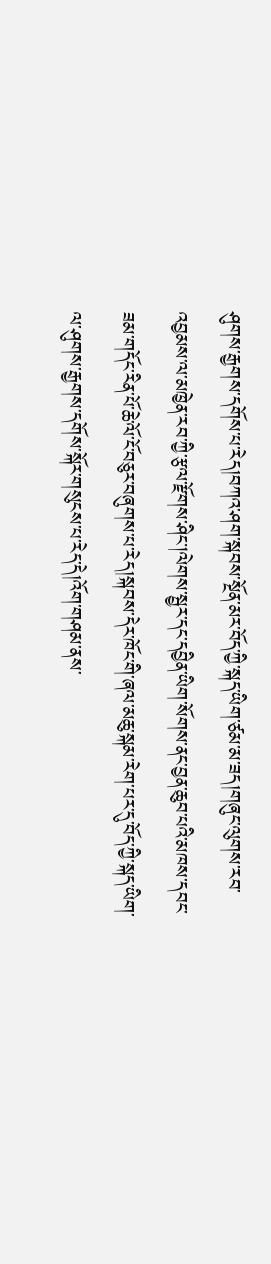ཤུགས་རྒྱགས་དགོས་པ་རེད།བཀའ་ཤག་སྐབས་སྔོན་མར་བོད་ཀྱི་སྐད་ཡིག་ཙམ་མ་ཟད།གཞུང་ལུགས་རབ་འབྱམས་ལ་མཁྱེན་རབ་ཀྱི་རྩལ་རྫོགས་ཤིང།ལེགས་སྦྱར་དང་དབྱིན་ཡིག་སོགས་ནང་བྱན་ཆུབ་པའི་མཁས་དབང་ཟམ་གདོང་རིན་པོ་ཆེ་ལོ་ངོ་བཅུར་བཞུགས་པ་རེད།སྐབས་དེར་ཁོང་གི་ཞལ་མཆུ་སྐམ་རེག་པར་དུ་བོད་ཀྱི་སྐད་ཡིག་ལ་ཤུགས་རྒྱགས་དགོས་སྐོར་གསུངས་པ་རེད་དེ།འོག་གཤམ་ནས་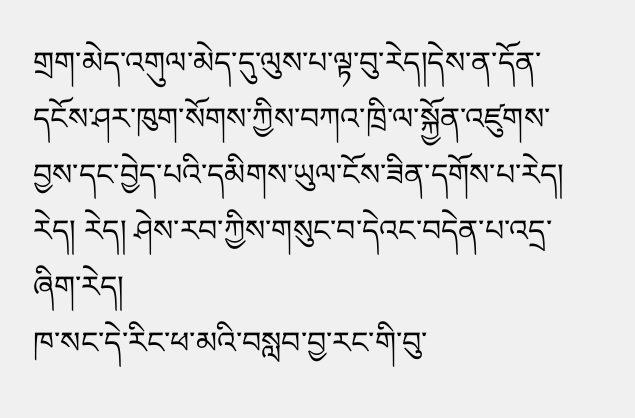གྲག་མེད་འགུལ་མེད་དུ་ལུས་པ་ལྟ་བུ་རེད།དེས་ན་དོན་དངོས་ཤར་ཁུག་སོགས་ཀྱིས་བཀའ་ཁྲི་ལ་སྐྱོན་འཛུགས་བྱས་དང་བྱེད་པའི་དམིགས་ཡུལ་ངོས་ཟིན་དགོས་པ་རེད།
རེད། རེད། ཤེས་རབ་ཀྱིས་གསུང་བ་དེའང་བདེན་པ་འདྲ་ཞིག་རེད།
ཁ་སང་དེ་རིང་ཕ་མའི་བསླབ་བྱ་རང་གི་བུ་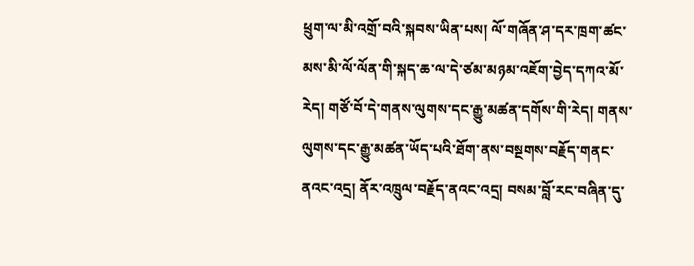ཕྲུག་ལ་མི་འགྲོ་བའི་སྐབས་ཡིན་པས། ལོ་གཞོན་ཤ་དར་ཁྲག་ཚང་མས་མི་ལོ་ལོན་གི་སྐད་ཆ་ལ་དེ་ཙམ་མཉམ་འཇོག་བྱེད་དཀའ་མོ་རེད། གཙོ་བོ་དེ་གནས་ལུགས་དང་རྒྱུ་མཚན་དགོས་གི་རེད། གནས་ལུགས་དང་རྒྱུ་མཚན་ཡོད་པའི་ཐོག་ནས་བསྔགས་བརྗོད་གནང་ནའང་འདྲ། ནོར་འཁྲུལ་བརྗོད་ནའང་འདྲ། བསམ་བློ་རང་བཞིན་དུ་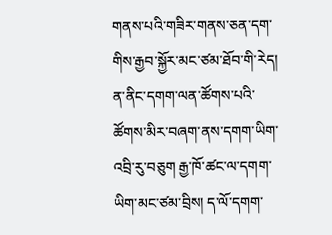གནས་པའི་གཟིར་གནས་ཅན་དག་གིས་རྒྱབ་སྐྱོར་མང་ཙམ་ཐོབ་གི་རེད།
ན་ནིང་དགག་ལན་ཚོགས་པའི་ཚོགས་མིར་བཞག་ནས་དགག་ཡིག་འབྲི་རུ་བཅུག རྒྱ་ཁོ་ཚང་ལ་དགག་ཡིག་མང་ཙམ་བྲིས། ད་ལོ་དགག་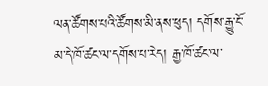ལན་ཚོགས་པའི་ཚོགས་མི་ནས་ཕུད། དགོས་རྒྱུ་ངོ་མ་དེ་ཁོ་ཚང་ལ་དགོས་པ་རེད། རྒྱ་ཁོ་ཚང་ལ་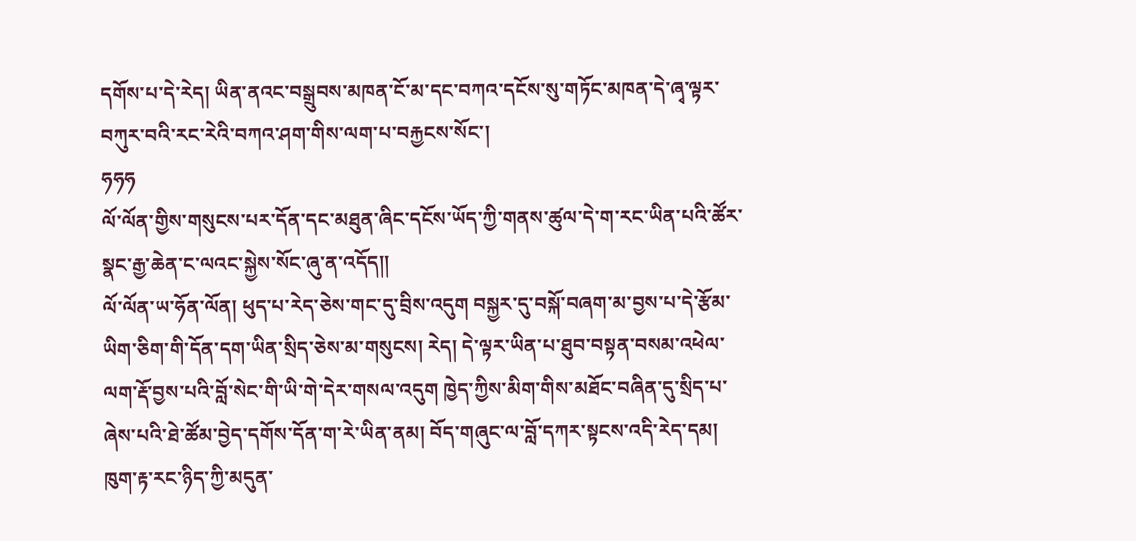དགོས་པ་དེ་རེད། ཡིན་ནའང་བསྒྲུབས་མཁན་ངོ་མ་དང་བཀའ་དངོས་སུ་གཏོང་མཁན་དེ་ཞྭ་ལྟར་བཀུར་བའི་རང་རེའི་བཀའ་ཤག་གིས་ལག་པ་བརྐྱངས་སོང་།
ཧཧཧ
ལོ་ལོན་གྱིས་གསུངས་པར་དོན་དང་མཐུན་ཞིང་དངོས་ཡོད་ཀྱི་གནས་ཚུལ་དེ་ག་རང་ཡིན་པའི་ཚོར་སྣང་རྒྱ་ཆེན་ང་ལའང་སྐྱེས་སོང་ཞུ་ན་འདོད།།
ལོ་ལོན་ཡ་ཧོན་ལོན། ཕུད་པ་རེད་ཅེས་གང་དུ་བྲིས་འདུག བསྐྱར་དུ་བསྐོ་བཞག་མ་བྱས་པ་དེ་རྩོམ་ཡིག་ཅིག་གི་དོན་དག་ཡིན་སྲིད་ཅེས་མ་གསུངས། རེད། དེ་ལྟར་ཡིན་པ་ཐུབ་བསྟན་བསམ་འཕེལ་ལག་རྡོ་བྱས་པའི་བློ་སེང་གི་ཡི་གེ་དེར་གསལ་འདུག ཁྱེད་ཀྱིས་མིག་གིས་མཐོང་བཞིན་དུ་སྲིད་པ་ཞེས་པའི་ཐེ་ཚོམ་བྱེད་དགོས་དོན་ག་རེ་ཡིན་ནམ། བོད་གཞུང་ལ་བློ་དཀར་སྟངས་འདི་རེད་དམ།
ཁུག་རྟ་རང་ཉིད་ཀྱི་མདུན་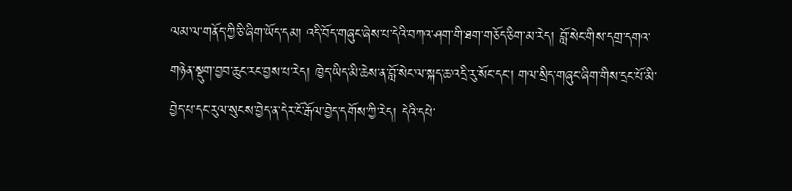ལམ་ལ་གནོད་ཀྱི་ཅི་ཞིག་ཡོད་དམ། འདི་བོད་གཞུང་ཞེས་པ་དེའི་བཀའ་ཤག་གི་ཐག་གཅོད་ཅིག་མ་རེད། བློ་སེང་གིས་དགྲ་དགའ་གཉེན་སྡུག་བྱབ་ཆུང་རང་བྱས་པ་རེད། ཁྱེད་ཡིད་མི་ཆེས་ན་བློ་སེང་ལ་སྐད་ཆ་འདྲི་རུ་སོང་དང་། གལ་སྲིད་གཞུང་ཞིག་གིས་དྲང་པོ་མི་བྱེད་པ་དང་རུལ་སུངས་བྱེད་ན་དེར་ངོ་རྒོལ་བྱེད་དགོས་ཀྱི་རེད། དེའི་དཔེ་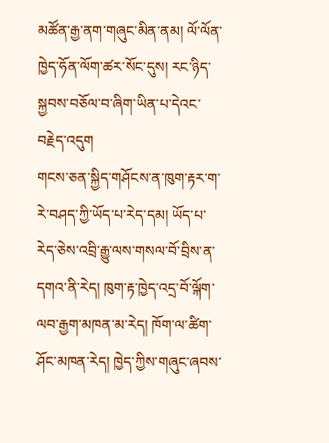མཚོན་རྒྱ་ནག་གཞུང་མིན་ནམ། ལོ་ལོན་ཁྱེད་ཧོན་ལོག་ཚར་སོང་དུས། རང་ཉིད་སྐྱབས་བཅོལ་བ་ཞིག་ཡིན་པ་དེའང་བརྗེད་འདུག
གངས་ཅན་སྐྱིད་གཤོངས་ན་ཁུག་རྟར་ག་རེ་བཤད་ཀྱི་ཡོད་པ་རེད་དམ། ཡོད་པ་རེད་ཅེས་འབྲི་རྒྱུ་ལས་གསལ་བོ་བྲིས་ན་དགའ་ནི་རེད། ཁུག་རྟ་ཁྱེད་འདྲ་བོ་ལྐོག་ལབ་རྒྱག་མཁན་མ་རེད། ཁོག་ལ་ཚིག་ཤོང་མཁན་རེད། ཁྱེད་ཀྱིས་གཞུང་ཞབས་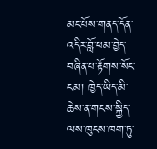མང་པོས་གནད་དོན་འདིར་བློ་ཕམ་བྱེད་བཞིན་པ་རྟོགས་སོང་ངམ། ཁྱེད་ཡིད་མི་ཆེས་ན་གངས་སྐྱིད་ལས་ཁུངས་ཁག་ཏུ་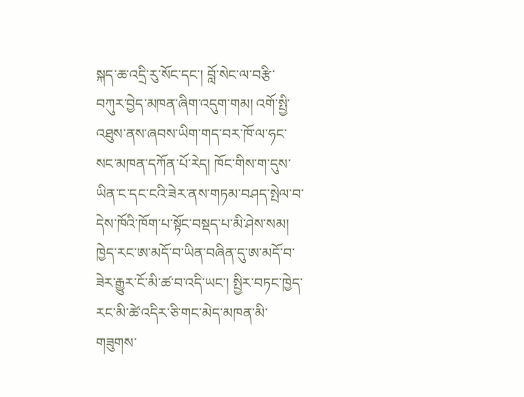སྐད་ཆ་འདྲི་རུ་སོང་དང་། བློ་སེང་ལ་བརྩི་བཀུར་བྱེད་མཁན་ཞིག་འདུག་གམ། འགོ་སྤྱི་འཐུས་ནས་ཞབས་ཡིག་གད་བར་ཁོ་ལ་ཧང་སང་མཁན་དཀོན་པོ་རེད། ཁོང་གིས་ག་དུས་ཡིན་ང་དང་ངའི་ཟེར་ནས་གཏམ་བཤད་སྤེལ་བ་དེས་ཁོའི་ཁོག་པ་སྟོང་བསྡད་པ་མི་ཤེས་སམ།
ཁྱེད་རང་ཨ་མདོ་བ་ཡིན་བཞིན་དུ་ཨ་མདོ་བ་ཟེར་རྒྱུར་ངོ་མི་ཚ་བ་འདི་ཡང་། སྤྱིར་བཏང་ཁྱེད་རང་མི་ཚེ་འདིར་ཅི་གང་མེད་མཁན་མི་གཟུགས་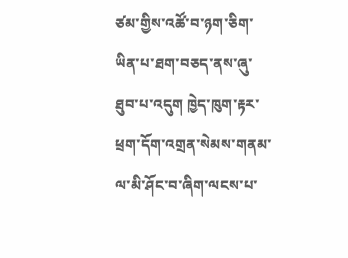ཙམ་གྱིས་འཚོ་བ་ཉག་ཅིག་ཡིན་པ་ཐག་བཅད་ནས་ཞུ་ཐུབ་པ་འདུག ཁྱེད་ཁུག་རྟར་ཕྲག་དོག་འགྲན་སེམས་གནམ་ལ་མི་ཤོང་བ་ཞིག་ལངས་པ་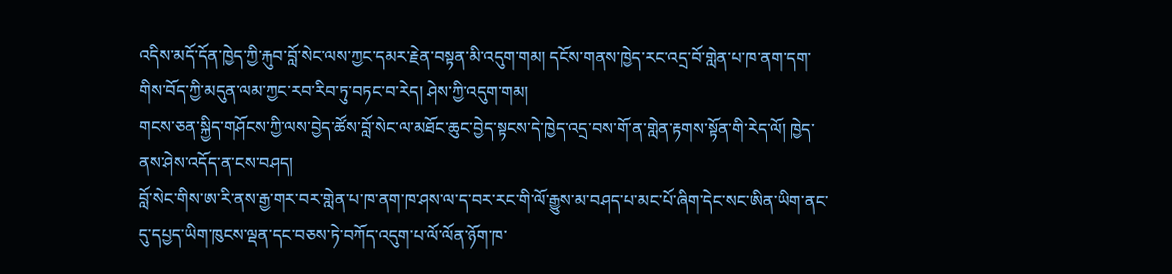འདིས་མདོ་དོན་ཁྱེད་ཀྱི་རྐུབ་བློ་སེང་ལས་ཀྱང་དམར་རྗེན་བསྟན་མི་འདུག་གམ། དངོས་གནས་ཁྱེད་རང་འདྲ་བོ་གླེན་པ་ཁ་ནག་དག་གིས་བོད་ཀྱི་མདུན་ལམ་ཀྱང་རབ་རིབ་ཏུ་བཏང་བ་རེད། ཤེས་ཀྱི་འདུག་གམ།
གངས་ཅན་སྐྱིད་གཤོངས་ཀྱི་ལས་བྱེད་ཚོས་བློ་སེང་ལ་མཐོང་ཆུང་བྱེད་སྟངས་དེ་ཁྱེད་འདྲ་བས་གོ་ན་གླེན་རྟགས་སྟོན་གི་རེད་ལོ། ཁྱེད་ནས་ཤེས་འདོད་ན་ངས་བཤད།
བློ་སེང་གིས་ཨ་རི་ནས་རྒྱ་གར་བར་གླེན་པ་ཁ་ནག་ཁ་ཤས་ལ་ད་བར་རང་གི་ལོ་རྒྱུས་མ་བཤད་པ་མང་པོ་ཞིག་དེང་སང་ཨིན་ཡིག་ནང་དུ་དཔྱད་ཡིག་ཁུངས་ལྡན་དང་བཅས་ཏེ་བཀོད་འདུག་པ་ལོ་ལོན་ཉོག་ཁ་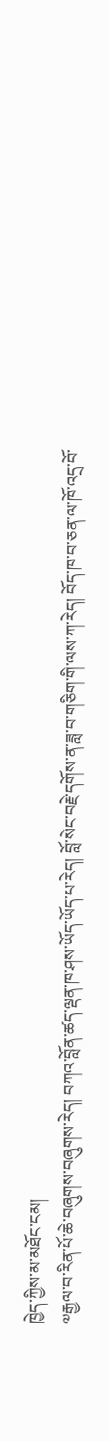ཁྱེད་ཀྱིས་མ་མཐོང་ངམ།
༧རྒྱལ་བ་རིན་པོ་ཆེ་བཞུགས་བཞུགས་རེད། བཀའ་བློན་ཚད་ལྡན་ཁ་ཤས་ཡོད་ཡོད་པ་རེད། བློ་སེང་བརྗེ་དགོས་ན་ཟླ་བ་གཅིག་གི་ལས་ཀ་རེད། བོད་ཁ་བ་ཅན་ལ་ཁོ་འདྲ་བོ་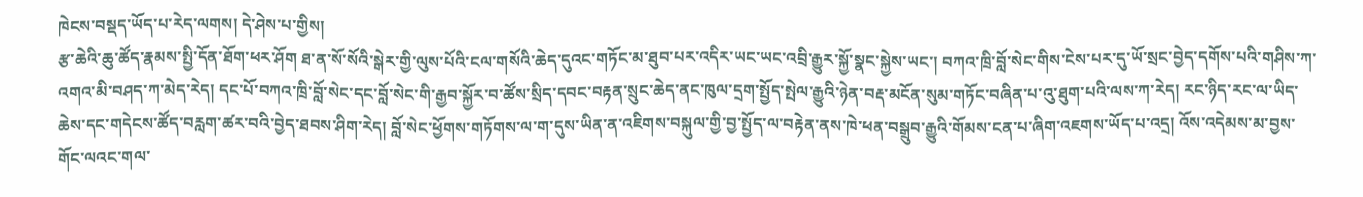ཁེངས་བསྡད་ཡོད་པ་རེད་ལགས། དེ་ཤེས་པ་གྱིས།
རྩ་ཆེའི་ཆུ་ཚོད་རྣམས་སྤྱི་དོན་ཐོག་ཕར་ཤོག ཐ་ན་སོ་སོའི་སྒེར་གྱི་ལུས་པོའི་ངལ་གསོའི་ཆེད་དུའང་གཏོང་མ་ཐུབ་པར་འདིར་ཡང་ཡང་འབྲི་རྒྱུར་སྐྱོ་སྣང་སྐྱེས་ཡང་། བཀའ་ཁྲི་བློ་སེང་གིས་ངེས་པར་དུ་ཡོ་སྲང་བྱེད་དགོས་པའི་གཤིས་ཀ་འགའ་མི་བཤད་ཀ་མེད་རེད། དང་པོ་བཀའ་ཁྲི་བློ་སེང་དང་བློ་སེང་གི་རྒྱབ་སྐྱོར་བ་ཚོས་སྲིད་དབང་བརྟན་སྲུང་ཆེད་ནང་ཁུལ་དྲག་སྤྱོད་སྤེལ་རྒྱུའི་ཉེན་བརྡ་མངོན་སུམ་གཏོང་བཞིན་པ་འུ་ཐུག་པའི་ལས་ཀ་རེད། རང་ཉིད་རང་ལ་ཡིད་ཆེས་དང་གདེངས་ཚོད་བརླག་ཚར་བའི་བྱེད་ཐབས་ཤིག་རེད། བློ་སེང་ཕྱོགས་གཏོགས་ལ་ག་དུས་ཡིན་ན་འཇིགས་བསྐུལ་གྱི་བྱ་སྤྱོད་ལ་བརྟེན་ནས་ཁེ་ཕན་བསྒྲུབ་རྒྱུའི་གོམས་ངན་པ་ཞིག་འཇགས་ཡོད་པ་འདྲ། འོས་འདེམས་མ་བྱས་གོང་ལའང་གལ་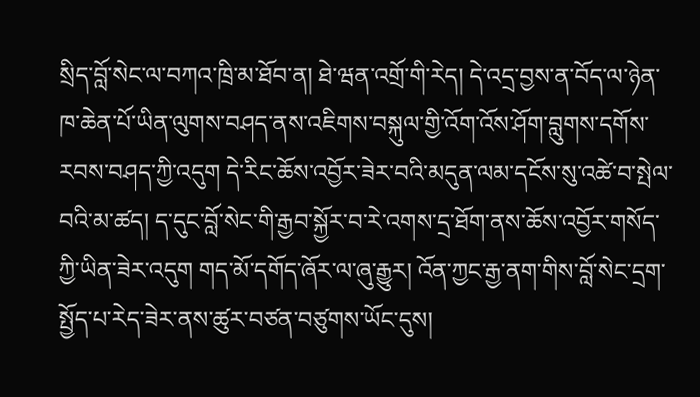སྲིད་བློ་སེང་ལ་བཀའ་ཁྲི་མ་ཐོབ་ན། ཐེ་ཝན་འགྲོ་གི་རེད། དེ་འདྲ་བྱས་ན་བོད་ལ་ཉེན་ཁ་ཆེན་པོ་ཡིན་ལུགས་བཤད་ནས་འཇིགས་བསྐུལ་གྱི་འོག་འོས་ཤོག་བླུགས་དགོས་རབས་བཤད་ཀྱི་འདུག དེ་རིང་ཆོས་འབྱོར་ཟེར་བའི་མདུན་ལམ་དངོས་སུ་འཚེ་བ་སྤེལ་བའི་མ་ཚད། ད་དུང་བློ་སེང་གི་རྒྱབ་སྐྱོར་བ་རེ་འགས་དྲ་ཐོག་ནས་ཆོས་འབྱོར་གསོད་ཀྱི་ཡིན་ཟེར་འདུག གད་མོ་དགོད་ཞོར་ལ་ཞུ་རྒྱུར། འོན་ཀྱང་རྒྱ་ནག་གིས་བློ་སེང་དྲག་སྤྱོད་པ་རེད་ཟེར་ནས་ཚུར་བཙན་བཙུགས་ཡོང་དུས།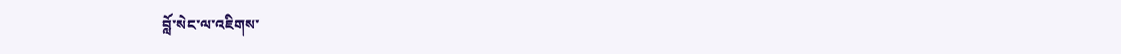བློ་སེང་ལ་འཇིགས་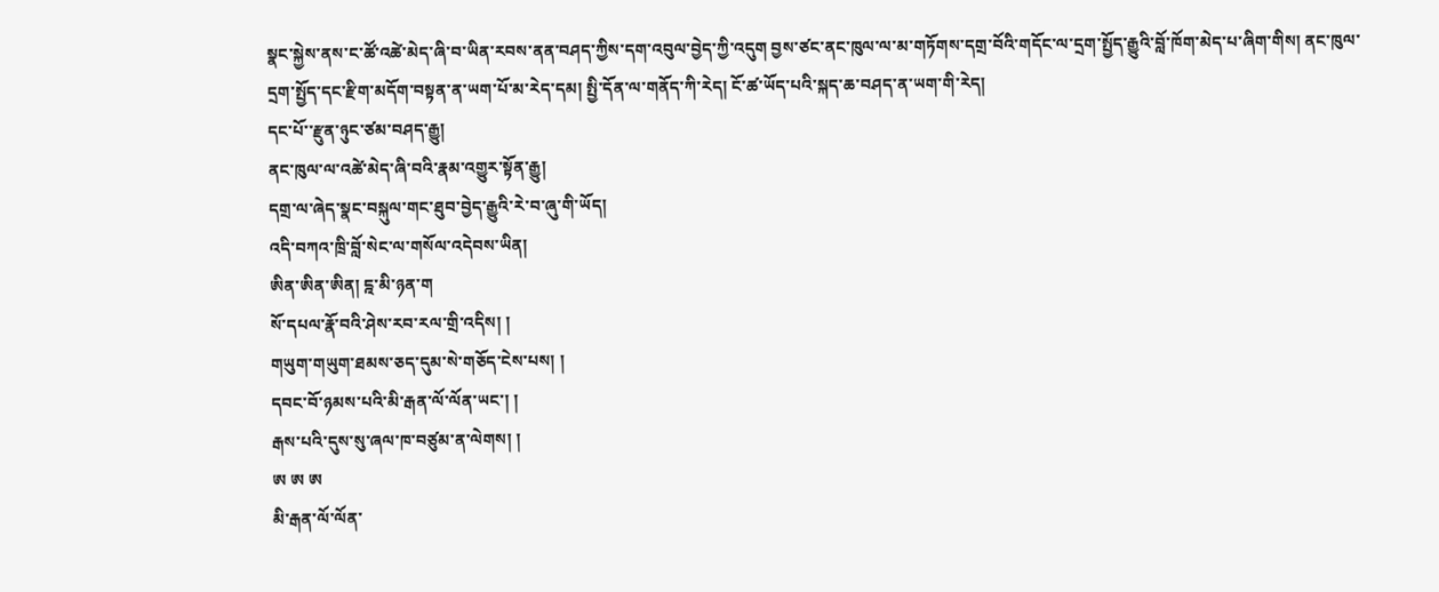སྣང་སྐྱེས་ནས་ང་ཚོ་འཚེ་མེད་ཞི་བ་ཡིན་རབས་ནན་བཤད་ཀྱིས་དག་འབུལ་བྱེད་ཀྱི་འདུག བྱས་ཙང་ནང་ཁུལ་ལ་མ་གཏོགས་དགྲ་བོའི་གདོང་ལ་དྲག་སྤྱོད་རྒྱུའི་བློ་ཁོག་མེད་པ་ཞིག་གིས། ནང་ཁུལ་དྲག་སྤྱོད་དང་རྫིག་མདོག་བསྟན་ན་ཡག་པོ་མ་རེད་དམ། སྤྱི་དོན་ལ་གནོད་ཀི་རེད། ངོ་ཚ་ཡོད་པའི་སྐད་ཆ་བཤད་ན་ཡག་གི་རེད།
དང་པོ་་རྫུན་ཉུང་ཙམ་བཤད་རྒྱུ།
ནང་ཁུལ་ལ་འཚེ་མེད་ཞི་བའི་རྣམ་འགྱུར་སྟོན་རྒྱུ།
དགྲ་ལ་ཞེད་སྣང་བསྐུལ་གང་ཐུབ་བྱེད་རྒྱུའི་རེ་བ་ཞུ་གི་ཡོད།
འདི་བཀའ་ཁྲི་བློ་སེང་ལ་གསོལ་འདེབས་ཡིན།
ཨིན་ཨིན་ཨིན། དྰ་མི་ཉན་ག
སོ་དཔལ་རྣོ་བའི་ཤེས་རབ་རལ་གྲི་འདིས། །
གཡུག་གཡུག་ཐམས་ཅད་དུམ་སེ་གཅོད་ངེས་པས། །
དབང་བོ་ཉམས་པའི་མི་རྒན་ལོ་ལོན་ཡང་། །
རྒས་པའི་དུས་སུ་ཞལ་ཁ་བཙུམ་ན་ལེགས། །
ཨ ཨ ཨ
མི་རྒན་ལོ་ལོན་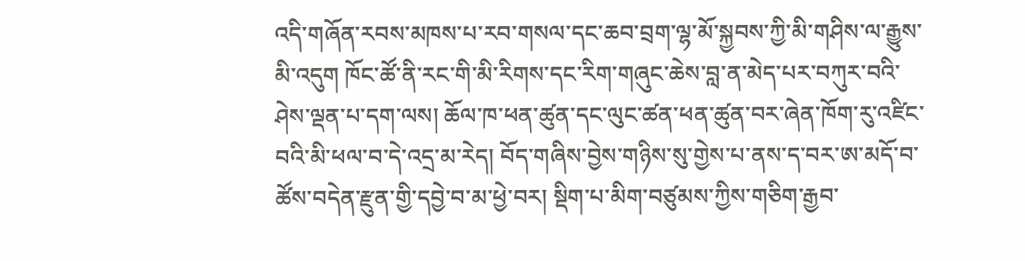འདི་གཞོན་རབས་མཁས་པ་རབ་གསལ་དང་ཆབ་བྲག་ལྷ་མོ་སྐྱབས་ཀྱི་མི་གཤིས་ལ་རྒྱུས་མི་འདུག ཁོང་ཚོ་ནི་རང་གི་མི་རིགས་དང་རིག་གཞུང་ཆེས་བླ་ན་མེད་པར་བཀུར་བའི་ཤེས་ལྡན་པ་དག་ལས། ཆོལ་ཁ་ཕན་ཚུན་དང་ལུང་ཚན་ཕན་ཚུན་བར་ཞེན་ཁོག་རུ་འཛིང་བའི་མི་ཕལ་བ་དེ་འདྲ་མ་རེད། བོད་གཞིས་བྱེས་གཉིས་སུ་གྱེས་པ་ནས་ད་བར་ཨ་མདོ་བ་ཚོས་བདེན་རྫུན་གྱི་དབྱེ་བ་མ་ཕྱེ་བར། སྡིག་པ་མིག་བཙུམས་ཀྱིས་གཅིག་རྒྱབ་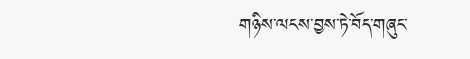གཉིས་ལངས་བྱས་ཏེ་བོད་གཞུང་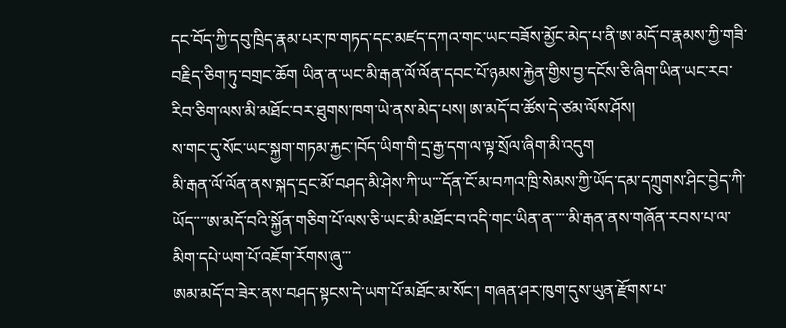དང་བོད་ཀྱི་དབུ་ཁྲིད་རྣམ་པར་ཁ་གཏད་དང་མཛད་དཀའ་གང་ཡང་བཟོས་མྱོང་མེད་པ་ནི་ཨ་མདོ་བ་རྣམས་ཀྱི་གཟི་བརྗིད་ཅིག་ཏུ་བགྲང་ཆོག ཡིན་ན་ཡང་མི་རྒན་ལོ་ལོན་དབང་པོ་ཉམས་རྐྱེན་གྱིས་བྱ་དངོས་ཅི་ཞིག་ཡིན་ཡང་རབ་རིབ་ཅིག་ལས་མི་མཐོང་བར་ཐུགས་ཁག་ཡེ་ནས་མེད་པས། ཨ་མདོ་བ་ཚོས་དེ་ཙམ་ལོས་ཤོས།
ས་གང་དུ་སོང་ཡང་སྐྱག་གཏམ་རྐྱང་།བོད་ཡིག་གི་དྲ་རྒྱ་དག་ལ་ལྟ་སྲོལ་ཞིག་མི་འདུག
མི་རྒན་ལོ་ལོན་ནས་སྐད་དྲང་མོ་བཤད་མི་ཤེས་ཀི་ཡ་་་དོན་ངོ་མ་བཀའ་ཁྲི་སེམས་ཀྱི་ཡོད་དམ་དཀྲུགས་ཤིང་བྱེད་ཀི་ཡོད་་་་ཨ་མདོ་བའི་སྐྱོན་གཅིག་པོ་ལས་ཅི་ཡང་མི་མཐོང་བ་འདི་གང་ཡིན་ན་་་་་མི་རྒན་ནས་གཞོན་རབས་པ་ལ་མིག་དཔེ་ཡག་པོ་འཇོག་རོགས་ཞུ་་་
ཨམ་མདོ་བ་ཟེར་ནས་བཤད་སྟངས་དེ་ཡག་པོ་མཐོང་མ་སོང་། གཞན་ཤར་ཁུག་དུས་ཡུན་རྫོགས་པ་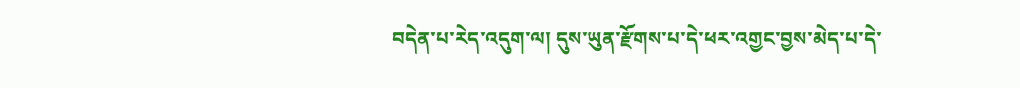བདེན་པ་རེད་འདུག་ལ། དུས་ཡུན་རྫོགས་པ་དེ་ཕར་འགྱང་བྱས་མེད་པ་དེ་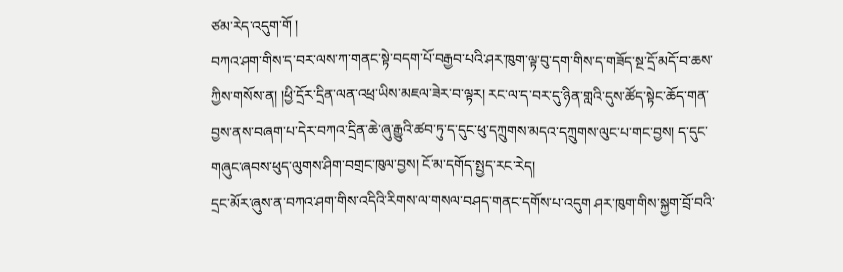ཙམ་རེད་འདུག་གོ །
བཀའ་ཤག་གིས་ད་བར་ལས་ཀ་གནང་སྟེ་བདག་པོ་བརྒྱབ་པའི་ཤར་ཁུག་ལྟ་བུ་དག་གིས་ད་གཟོད་སྔ་དྲོ་མདོ་བ་ཆས་ཀྱིས་གསོས་ན། །ཕྱི་དྲོར་དྲིན་ལན་འཕྲ་ཡིས་མཇལ་ཟེར་བ་ལྟར། རང་ལ་ད་བར་དུ་ཉིན་གླའི་དུས་ཚོད་སྟེང་ཆོད་གན་བྱས་ནས་བཞག་པ་དེར་བཀའ་དྲིན་ཆེ་ཞུ་རྒྱུའི་ཚབ་ཏུ་ད་དུང་ཕུ་དཀྲུགས་མདའ་དཀྲུགས་ལུང་པ་གང་བྱས། ད་དུང་གཞུང་ཞབས་ཕུད་ལུགས་ཤིག་བགྲང་ཁུལ་བྱས། ངོ་མ་དགོད་སྤྱད་རང་རེད།
དྲང་མོར་ཞུས་ན་བཀའ་ཤག་གིས་འདིའི་རིགས་ལ་གསལ་བཤད་གནང་དགོས་པ་འདུག ཤར་ཁུག་གིས་སྐྱག་བྲོ་བའི་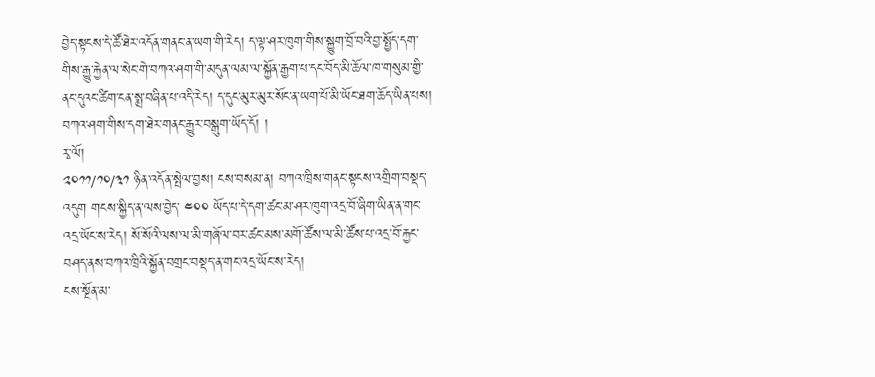བྱེད་སྟངས་དེ་ཚོ་ཐེར་འདོན་གནང་ན་ཡག་གི་རེད། ད་ལྟ་ཤར་ཁུག་གིས་སྐྱུག་བྲོ་བའི་བྱ་སྤྱོད་དག་གིས་རྒྱུ་རྐྱེན་ལ་སེང་གེ་བཀའ་ཤག་གི་མདུན་ལམ་ལ་སྐྱོན་རྒྱག་པ་དང་བོད་མི་ཆོལ་ཁ་གསུམ་གྱི་ནང་དུའང་ཚིག་ངན་སྨྲ་བཞིན་པ་འདི་རེད། ད་དུང་མུར་མུར་སོང་ན་ཡག་པོ་མི་ཡོང་ཐག་ཆོད་ཡིན་པས།
བཀའ་ཤག་གིས་དག་ཐེར་གནང་རྒྱུར་བསྒུག་ཡོད་དོ། །
རྭ་ལོ།
༢༠༡༡/༡༠/༣༡ ཉིན་འདོན་སྤེལ་བྱས། ངས་བསམ་ན། བཀའ་ཁྲིས་གནང་སྟངས་འགྲིག་བསྡད་འདུག གངས་སྐྱིད་ན་ལས་བྱེད་ ༤༠༠ ཡོད་པ་དེ་དག་ཚང་མ་ཤར་ཁུག་འདྲ་བོ་ཞིག་ཡིན་ན་གང་འདྲ་ཡོང་ས་རེད། སོ་སོའི་ལས་ལ་མི་གཞོལ་བར་ཚང་མས་མགོ་ཚོས་ལ་མི་ཚོས་པ་འདྲ་བོ་རྐྱང་བཤད་ནས་བཀའ་ཁྲིའི་སྐྱོན་བགྲང་བསྡད་ན་གང་འདྲ་ཡོང་ས་རེད།
ངས་སྔོན་མ་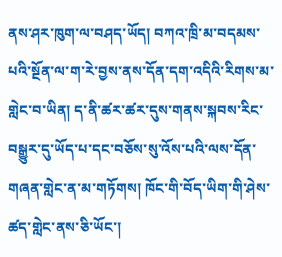ནས་ཤར་ཁུག་ལ་བཤད་ཡོད། བཀའ་ཁྲི་མ་བདམས་པའི་སྔོན་ལ་ག་རེ་བྱས་ནས་དོན་དག་འདིའི་རིགས་མ་གླེང་བ་ཡིན། ད་ནི་ཚར་ཚར་དུས་གནས་སྐབས་རིང་བསྒྱུར་དུ་ཡོད་པ་དང་བཅོས་སུ་འོས་པའི་ལས་དོན་གཞན་གླེང་ན་མ་གཏོགས། ཁོང་གི་བོད་ཡིག་གི་ཤེས་ཚད་གླེང་ནས་ཅི་ཡོང་།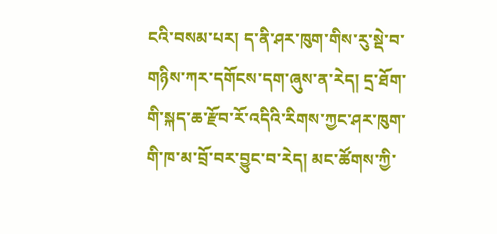ངའི་བསམ་པར། ད་ནི་ཤར་ཁུག་གིས་རུ་སྡེ་བ་གཉིས་ཀར་དགོངས་དག་ཞུས་ན་རེད། དྲ་ཐོག་གི་སྐད་ཆ་རྫོབ་རོ་འདིའི་རིགས་ཀྱང་ཤར་ཁུག་གི་ཁ་མ་བྲོ་བར་བྱུང་བ་རེད། མང་ཚོགས་ཀྱི་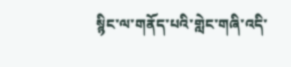སྙིང་ལ་གནོད་པའི་གླེང་གཞི་འདི་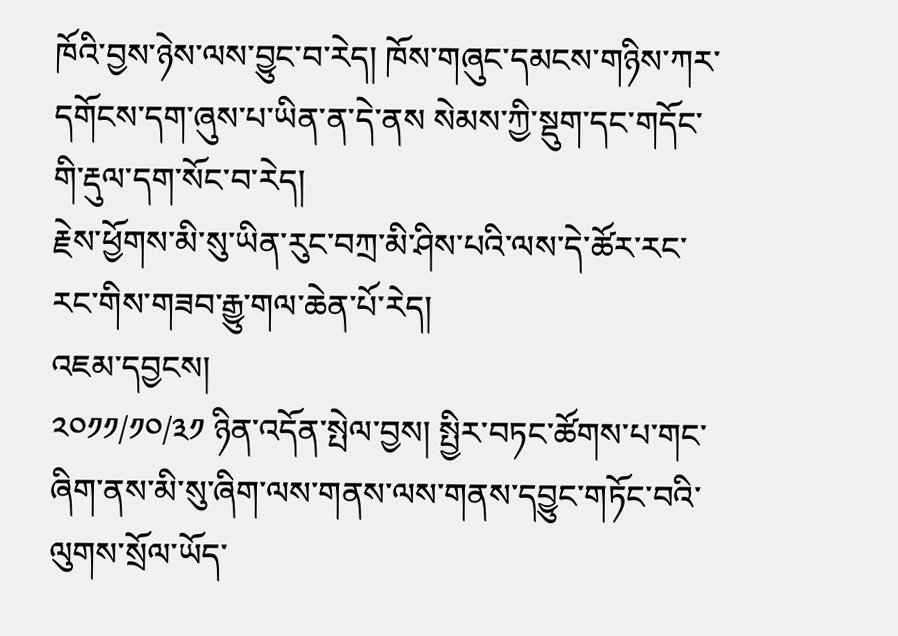ཁོའི་བྱས་ཉེས་ལས་བྱུང་བ་རེད། ཁོས་གཞུང་དམངས་གཉིས་ཀར་དགོངས་དག་ཞུས་པ་ཡིན་ན་དེ་ནས སེམས་ཀྱི་སྡུག་དང་གདོང་གི་རྡུལ་དག་སོང་བ་རེད།
རྗེས་ཕྱོགས་མི་སུ་ཡིན་རུང་བཀྲ་མི་ཤིས་པའི་ལས་དེ་ཚོར་རང་རང་གིས་གཟབ་རྒྱུ་གལ་ཆེན་པོ་རེད།
འཇམ་དབྱངས།
༢༠༡༡/༡༠/༣༡ ཉིན་འདོན་སྤེལ་བྱས། སྤྱིར་བཏང་ཚོགས་པ་གང་ཞིག་ནས་མི་སུ་ཞིག་ལས་གནས་ལས་གནས་དབྱུང་གཏོང་བའི་ལུགས་སྲོལ་ཡོད་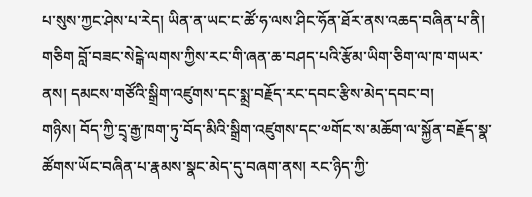པ་སུས་ཀྱང་ཤེས་པ་རེད། ཡིན་ན་ཡང་ང་ཚོ་ཧ་ལས་ཤིང་ཧོན་ཐོར་ནས་འཆད་བཞིན་པ་ནི།
གཅིག བློ་བཟང་སེངྒེ་ལགས་ཀྱིས་རང་གི་ཞན་ཆ་བཤད་པའི་རྩོམ་ཡིག་ཅིག་ལ་ཁ་གཡར་ནས། དམངས་གཙོའི་སྒྲིག་འཛུགས་དང་སྨྲ་བརྗོད་རང་དབང་རྩིས་མེད་དབང་བ།
གཉིས། བོད་ཀྱི་དྲྭ་རྒྱ་ཁག་ཏུ་བོད་མིའི་སྒྲིག་འཛུགས་དང་༧གོང་ས་མཆོག་ལ་སྐྱོན་བརྗོད་སྣ་ཚོགས་ཡོང་བཞིན་པ་རྣམས་སྣང་མེད་དུ་བཞག་ནས། རང་ཉིད་ཀྱི་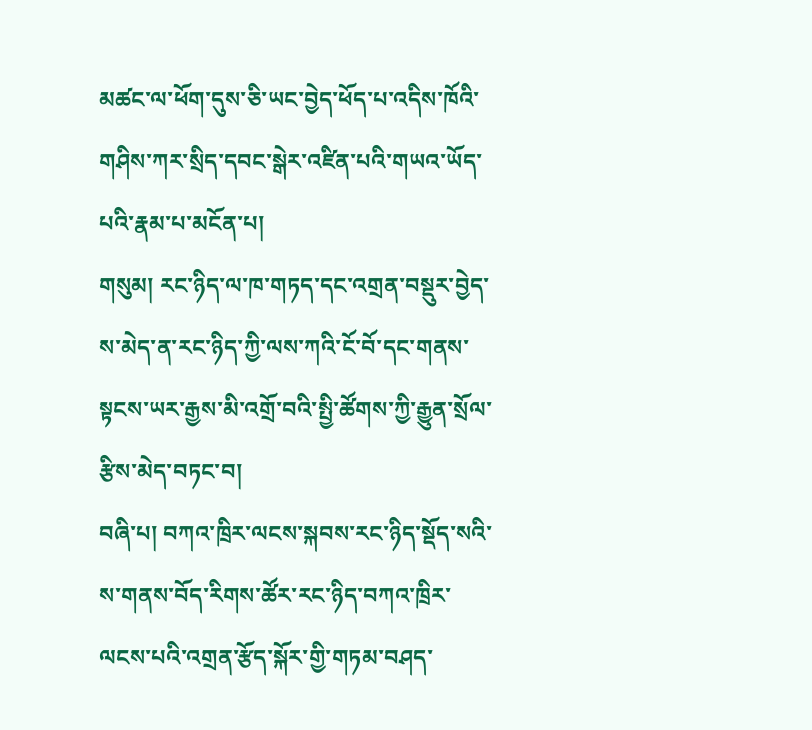མཚང་ལ་ཕོག་དུས་ཅི་ཡང་བྱེད་ཕོད་པ་འདིས་ཁོའི་གཤིས་ཀར་སྲིད་དབང་སྒེར་འཛིན་པའི་གཡའ་ཡོད་པའི་རྣམ་པ་མངོན་པ།
གསུམ། རང་ཉིད་ལ་ཁ་གཏད་དང་འགྲན་བསྡུར་བྱེད་ས་མེད་ན་རང་ཉིད་ཀྱི་ལས་ཀའི་ངོ་བོ་དང་གནས་སྟངས་ཡར་རྒྱས་མི་འགྲོ་བའི་སྤྱི་ཚོགས་ཀྱི་རྒྱུན་སྲོལ་རྩིས་མེད་བཏང་བ།
བཞི་པ། བཀའ་ཁྲིར་ལངས་སྐབས་རང་ཉིད་སྡོད་སའི་ས་གནས་བོད་རིགས་ཚོར་རང་ཉིད་བཀའ་ཁྲིར་ལངས་པའི་འགྲན་རྩོད་སྐོར་གྱི་གཏམ་བཤད་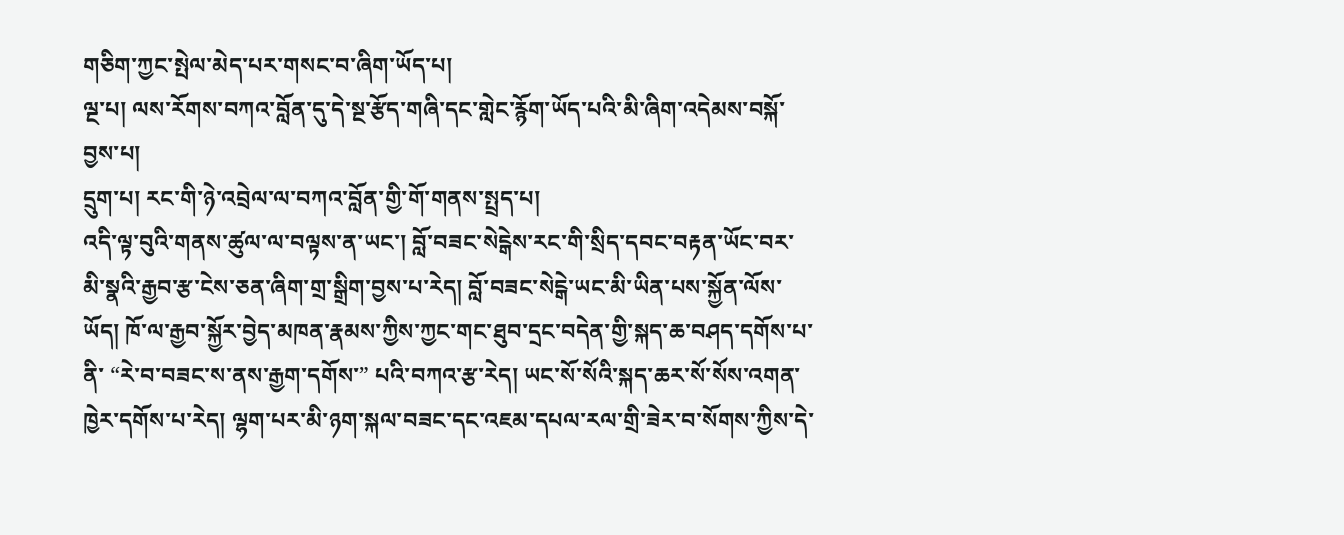གཅིག་ཀྱང་སྤེལ་མེད་པར་གསང་བ་ཞིག་ཡོད་པ།
ལྔ་པ། ལས་རོགས་བཀའ་བློན་དུ་དེ་སྔ་རྩོད་གཞི་དང་གླེང་རྙོག་ཡོད་པའི་མི་ཞིག་འདེམས་བསྐོ་བྱས་པ།
དྲུག་པ། རང་གི་ཉེ་འབྲེལ་ལ་བཀའ་བློན་གྱི་གོ་གནས་སྤྲད་པ།
འདི་ལྟ་བུའི་གནས་ཚུལ་ལ་བལྟས་ན་ཡང་། བློ་བཟང་སེངྒེས་རང་གི་སྲིད་དབང་བརྟན་ཡོང་བར་མི་སྣའི་རྒྱབ་རྩ་ངེས་ཅན་ཞིག་གྲ་སྒྲིག་བྱས་པ་རེད། བློ་བཟང་སེངྒེ་ཡང་མི་ཡིན་པས་སྐྱོན་ལོས་ཡོད། ཁོ་ལ་རྒྱབ་སྐྱོར་བྱེད་མཁན་རྣམས་ཀྱིས་ཀྱང་གང་ཐུབ་དྲང་བདེན་གྱི་སྐད་ཆ་བཤད་དགོས་པ་ནི་ “རེ་བ་བཟང་ས་ནས་རྒྱག་དགོས་” པའི་བཀའ་རྩ་རེད། ཡང་སོ་སོའི་སྐད་ཆར་སོ་སོས་འགན་ཁྱེར་དགོས་པ་རེད། ལྷག་པར་མི་ཉག་སྐལ་བཟང་དང་འཇམ་དཔལ་རལ་གྲི་ཟེར་བ་སོགས་ཀྱིས་དེ་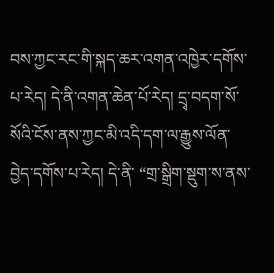བས་ཀྱང་རང་གི་སྐད་ཆར་འགན་འཁྱེར་དགོས་པ་རེད། དེ་ནི་འགན་ཆེན་པོ་རེད། དྲྭ་བདག་སོ་སོའི་ངོས་ནས་ཀྱང་མི་འདི་དག་ལ་རྒྱུས་ལོན་བྱེད་དགོས་པ་རེད། དེ་ནི་ “གྲ་སྒྲིག་སྡུག་ས་ནས་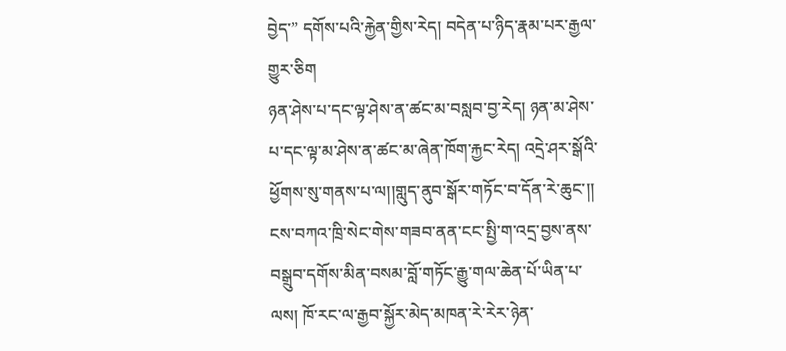བྱེད་” དགོས་པའི་རྐྱེན་གྱིས་རེད། བདེན་པ་ཉིད་རྣམ་པར་རྒྱལ་གྱུར་ཅིག
ཉན་ཤེས་པ་དང་ལྟ་ཤེས་ན་ཚང་མ་བསླབ་བྱ་རེད། ཉན་མ་ཤེས་པ་དང་ལྟ་མ་ཤེས་ན་ཚང་མ་ཞེན་ཁོག་རྐྱང་རེད། འདྲེ་ཤར་སྒོའི་ཕྱོགས་སུ་གནས་པ་ལ།།གླུད་ནུབ་སྒོར་གཏོང་བ་དོན་རེ་ཆུང་།།
ངས་བཀའ་ཁྲི་སེང་གེས་གཟབ་ནན་ངང་སྤྱི་ག་འདྲ་བྱས་ནས་བསྒྲུབ་དགོས་མིན་བསམ་བློ་གཏོང་རྒྱུ་གལ་ཆེན་པོ་ཡིན་པ་ལས། ཁོ་རང་ལ་རྒྱབ་སྐྱོར་མེད་མཁན་རེ་རེར་ཉེན་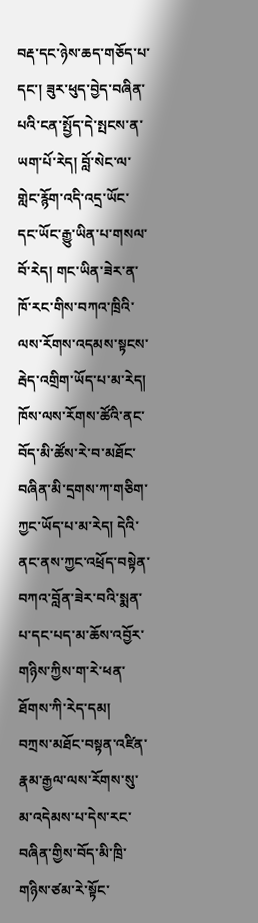བརྡ་དང་ཉེས་ཆད་གཅོད་པ་དང་། ཟུར་ཕུད་བྱེད་བཞིན་པའི་ངན་སྤྱོད་དེ་སྤངས་ན་ཡག་པོ་རེད། བློ་སེང་ལ་གླེང་རྙོག་འདི་འདྲ་ཡོང་དང་ཡོང་རྒྱུ་ཡིན་པ་གསལ་བོ་རེད། གང་ཡིན་ཟེར་ན་ཁོ་རང་གིས་བཀའ་ཁྲིའི་ལས་རོགས་འདམས་སྟངས་རྦེད་འགྲིག་ཡོད་པ་མ་རེད། ཁོས་ལས་རོགས་ཚོའི་ནང་བོད་མི་ཚོས་རེ་བ་མཐོང་བཞིན་མི་དྲགས་ཀ་གཅིག་ཀྱང་ཡོད་པ་མ་རེད། དེའི་ནང་ནས་ཀྱང་འཕྲོད་བསྟེན་བཀའ་བློན་ཟེར་བའི་སྨན་པ་དང་པད་མ་ཆོས་འབྱོར་གཉིས་ཀྱིས་ག་རེ་ཕན་ཐོགས་ཀི་རེད་དམ།
བཀྲས་མཐོང་བསྟན་འཛིན་རྣམ་རྒྱལ་ལས་རོགས་སུ་མ་འདེམས་པ་དེས་རང་བཞིན་གྱིས་བོད་མི་ཁྲི་གཉིས་ཙམ་རེ་སྟོང་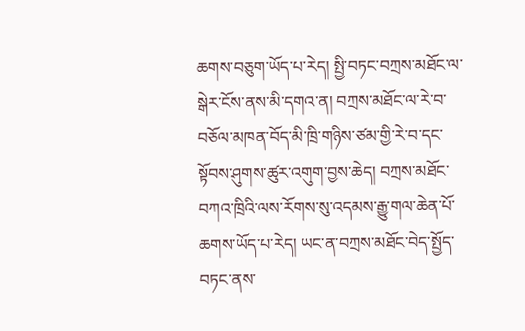ཆགས་བཅུག་ཡོད་པ་རེད། སྤྱི་བཏང་བཀྲས་མཐོང་ལ་སྒེར་ངོས་ནས་མི་དགའ་ན། བཀྲས་མཐོང་ལ་རེ་བ་བཅོལ་མཁན་བོད་མི་ཁྲི་གཉིས་ཙམ་གྱི་རེ་བ་དང་སྟོབས་ཤུགས་ཚུར་འགུག་བྱས་ཆེད། བཀྲས་མཐོང་བཀའ་ཁྲིའི་ལས་རོགས་སུ་འདམས་རྒྱུ་གལ་ཆེན་པོ་ཆགས་ཡོད་པ་རེད། ཡང་ན་བཀྲས་མཐོང་བེད་སྤྱོད་བཏང་ནས་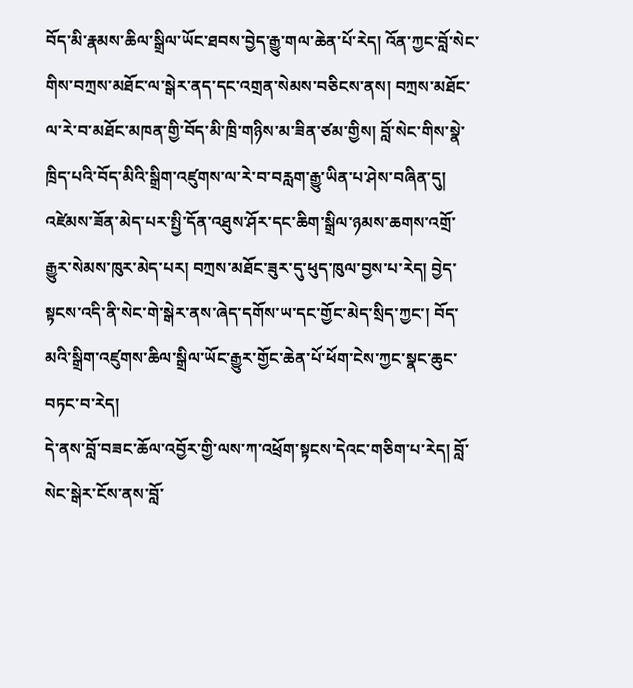བོད་མི་རྣམས་ཆིལ་སྒྲིལ་ཡོང་ཐབས་བྱེད་རྒྱུ་གལ་ཆེན་པོ་རེད། འོན་ཀྱང་བློ་སེང་གིས་བཀྲས་མཐོང་ལ་སྒེར་ནད་དང་འགྲན་སེམས་བཅིངས་ནས། བཀྲས་མཐོང་ལ་རེ་བ་མཐོང་མཁན་གྱི་བོད་མི་ཁྲི་གཉིས་མ་ཟིན་ཙམ་གྱིས། བློ་སེང་གིས་སྣེ་ཁྲིད་པའི་བོད་མིའི་སྒྲིག་འཛུགས་ལ་རེ་བ་བརླག་རྒྱུ་ཡིན་པ་ཤེས་བཞིན་དུ། འཛེམས་ཟོན་མེད་པར་སྤྱི་དོན་འཐུས་ཤོར་དང་ཆིག་སྒྲིལ་ཉམས་ཆགས་འགྲོ་རྒྱུར་སེམས་ཁུར་མེད་པར། བཀྲས་མཐོང་ཟུར་དུ་ཕུད་ཁུལ་བྱས་པ་རེད། བྱེད་སྟངས་འདི་ནི་སེང་གེ་སྒེར་ནས་ཞེད་དགོས་ཡ་དང་གྱོང་མེད་སྲིད་ཀྱང་། བོད་མའི་སྒྲིག་འཛུགས་ཆིལ་སྒྲིལ་ཡོང་རྒྱུར་གྱོང་ཆེན་པོ་ཕོག་ངེས་ཀྱང་སྣང་ཆུང་བཏང་བ་རེད།
དེ་ནས་བློ་བཟང་ཆོལ་འབྱོར་གྱི་ལས་ཀ་འཕྲོག་སྟངས་དེའང་གཅིག་པ་རེད། བློ་སེང་སྒེར་ངོས་ནས་བློ་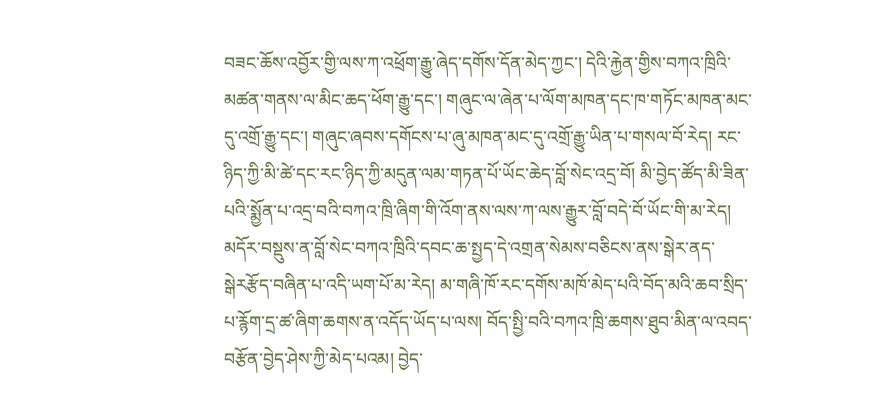བཟང་ཆོས་འབྱོར་གྱི་ལས་ཀ་འཕྲོག་རྒྱུ་ཞེད་དགོས་དོན་མེད་ཀྱང་། དེའི་རྐྱེན་གྱིས་བཀའ་ཁྲིའི་མཚན་གནས་ལ་མིང་ཆད་ཕོག་རྒྱུ་དང་། གཞུང་ལ་ཞེན་པ་ལོག་མཁན་དང་ཁ་གཏོང་མཁན་མང་དུ་འགྲོ་རྒྱུ་དང་། གཞུང་ཞབས་དགོངས་པ་ཞུ་མཁན་མང་དུ་འགྲོ་རྒྱུ་ཡིན་པ་གསལ་བོ་རེད། རང་ཉིད་ཀྱི་མི་ཚེ་དང་རང་ཉིད་ཀྱི་མདུན་ལམ་གཏན་པོ་ཡོང་ཆེད་བློ་སེང་འདྲ་བོ། མི་བྱེད་ཚོད་མི་ཟིན་པའི་སྨྱོན་པ་འདྲ་བའི་བཀའ་ཁྲི་ཞིག་གི་འོག་ནས་ལས་ཀ་ལས་རྒྱུར་བློ་བདེ་བོ་ཡོང་གི་མ་རེད།
མདོར་བསྡུས་ན་བློ་སེང་བཀའ་ཁྲིའི་དབང་ཆ་སྤྱད་དེ་འགྲན་སེམས་བཅིངས་ནས་སྒེར་ནད་སྒེརརྩོད་བཞིན་པ་འདི་ཡག་པོ་མ་རེད། མ་གཞི་ཁོ་རང་དགོས་མཁོ་མེད་པའི་བོད་མའི་ཆབ་སྲིད་པ་རྙོག་དྲ་ཚ་ཞིག་ཆགས་ན་འདོད་ཡོད་པ་ལས། བོད་སྤྱི་བའི་བཀའ་ཁྲི་ཆགས་ཐུབ་མིན་ལ་འབད་བརྩོན་བྱེད་ཤེས་ཀྱི་མེད་པའམ། བྱེད་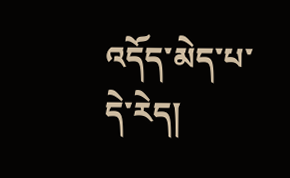འདོད་མེད་པ་དེ་རེད།